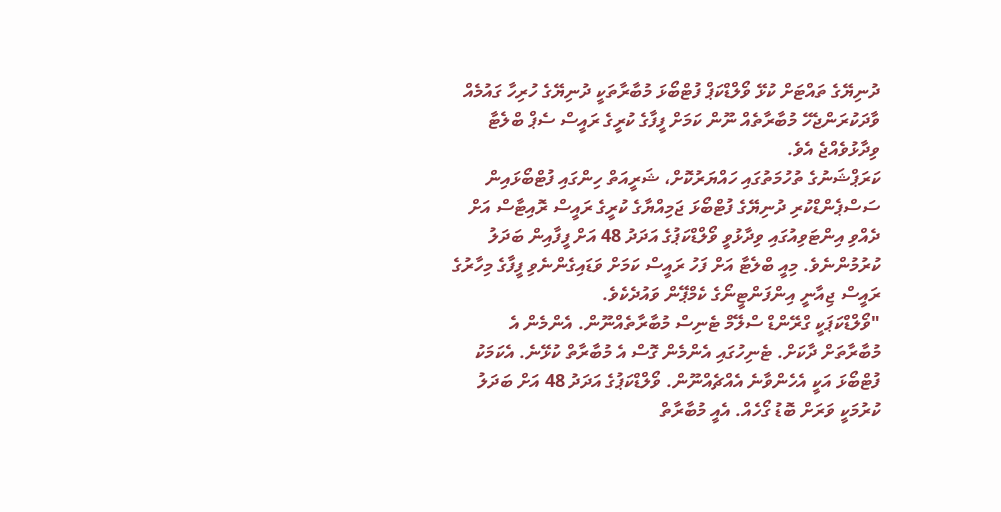ދުނިޔޭގެ ތައްޓަށް ކުޅޭ ވޯލްޑްކަޕް ފުޓްބޯޅަ މުބާރާތަކީ ދުނިޔޭގެ ހުރިހާ ގައުމެއް ވާދަކުރަންޖެހޭ މުބާރާތެއް ނޫން ކަމަށް ފީފާގެ ކުރީގެ ރައީސް ސެޕް ބްލެޓާ ވިދާޅުވެއްޖެ އެވެ.
ކަރަޕްޝަނުގެ ތުހުމަތުގައި ހައްޔަރުކޮށް، ޝަރީއަތް ހިންގައި ފުޓްބޯޅައިން ސަސްޕެންޑްކުރި ދުނިޔޭގެ ފުޓްބޯޅަ ޖަމިއްޔާގެ ކުރީގެ ރައީސް ރޮއިޓާސް އަށް ދެއްވި އިންޓަވިއުގައި ވިދާޅުވީ ވޯލްޑްކަޕުގެ އަދަދު 48 އަށް ފީފާއިން ބަދަލު ކުރުމުންނެވެ. މިއީ ބްލެޓާ އަށް ފަހު ރައީސް ކަމަށް ވަޑައިގެންނެވި ފީފާގެ މިހާރުގެ ރައީސް ޖިއާނީ އިންފަންޓީނޯގެ ކެމްޕޭން ވައުދެކެވެ.
"ވޯލްޑްކަޕަކީ ގްރޭންޑް ސްލޭމް ޓެނިސް މުބާރާތެއްނޫން. އެންމެން އެ މުބާރާތަށް ދާކަށް. ޓެނިހުގައި އެންމެން ގޮސް އެ މުބާރާތް ކުޅޭނެ. އެކަމަކު ފުޓްބޯޅަ އަކީ އެހެންވާނެ އެއްޗެއްނޫން. ވޯލްޑްކަޕުގެ އަދަދު 48 އަށް ބަދަލު ކުރުމަކީ ވަރަށް ބޮޑު ގޯހެއް. އެއީ މުބާރާތް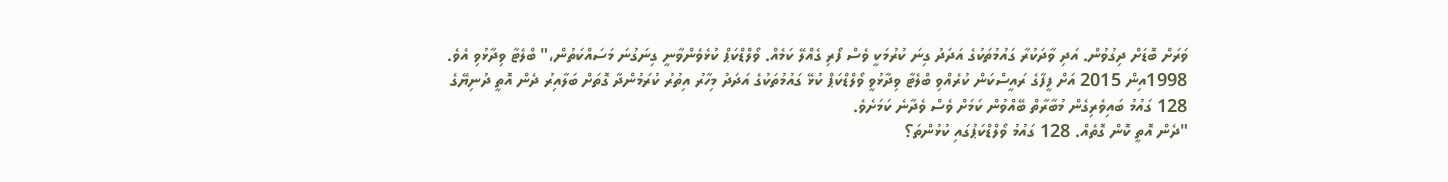ވަރަށް ބޮޑަށް ދިގުވުން. އަދި ވާދަކުރާ ގައުމުތަކުގެ އަދަދު ގިނަ ކުރުމަކީ ވެސް ފޯރި ގެއްލޭ ކަމެއް. ވޯލްޑްކަޕް ކުޅެވެންވާނީ ގިނަގުނަ މަސައްކަތުން،" ބްލެޓާ ވިދާޅުވި އެވެ.
1998އިން 2015 އަށް ފީފާގެ ރައީސްކަން ކުރެއްވި ބްލެޓާ ވިދާޅުވީ ވޯލްޑްކަޕް ކުޅޭ ގައުމުތަކުގެ އަދަދު މިހާރު އިތުރު ކުރަމުންދާ ގޮތަށް ބަލާއިރު ދެން އޮތީ ދުނިޔޭގެ 128 ގައުމު ބައިވެރިގެން މުބާރާތް ބޭއްވުން ކަމަށް ވެސް ވެދާނެ ކަމަށެވެ.
"ދެން އޮތީ ކޮން ގޮތެއް. 128 ގައުމު ވޯލްޑްކަޕުގައި ކުޅުންތަ؟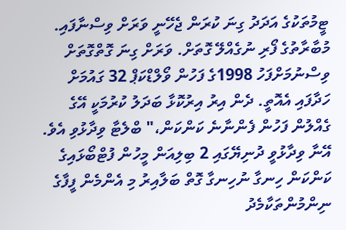ޓީމުތަކުގެ އަދަދު ގިނަ ކުރަން ޖެހޭނީ ވަރަށް ވިސްނާފައި. މުބާރާތުގެ ފޯރި ނުގެއްލޭ ގޮތަށް. ވަރަށް ގިނަ ގޮތްގޮތަށް ވިސްނުމަށްފަހު 1998ގެ ފަހުން ވޯލްޑްކަޕް 32 ގައުމަށް ހަދާފައި އެއޮތީ. ދެން އިރު އިރުކޮޅާ ބަދަލު ކުރުމަކީ އޭގެ ގެއްލުން ފަހުން ފެންނާނެ ކަންކަން،" ބްލެޓާ ވިދާޅުވި އެވެ.
އޭނާ ވިދާޅުވީ ދުނިޔޭގައި 2 ބިލިއަން މީހުން ފުޓްބޯޅައިގެ ކަންކަން ހިނގާ ނުހިނގާ ގޮތް ބަލާއިރު މި އެންމެން ފީފާގެ ނިންމުންތަކާމެދު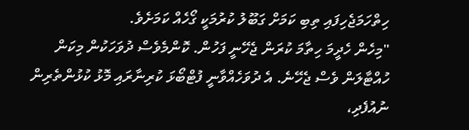ހިތްހަމަޖެހިފައި ތިބި ކަމަށް ގަބޫލު ކުރުމަކީ ގޯހެއް ކަމަށެވެ.
"މިހެން ހެދީމަ ހިތާމަ ކުރަން ޖެހޭނީ ފަހުން. ކޮންމެވެސް ދުވަހަކުން މިކަން ހުއްޓާލަން ވެސް ޖެހޭނެ. އެ ދުވަހެއްވާނީ ފުޓްބޯޅަ ކުރިނާރައި މޮޅު ކުޅުންތެރިން ނުއުފެދި،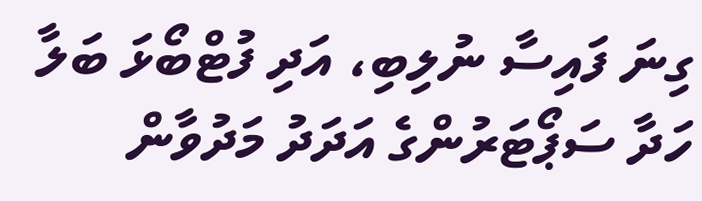ގިނަ ފައިސާ ނުލިބި، އަދި ފުޓްބޯޅަ ބަލާ ހަދާ ސަޕޯޓަރުންގެ އަދަދު މަދުވާން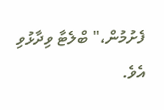ފެށުމުން،" ބްލެޓާ ވިދާޅުވި އެވެ.